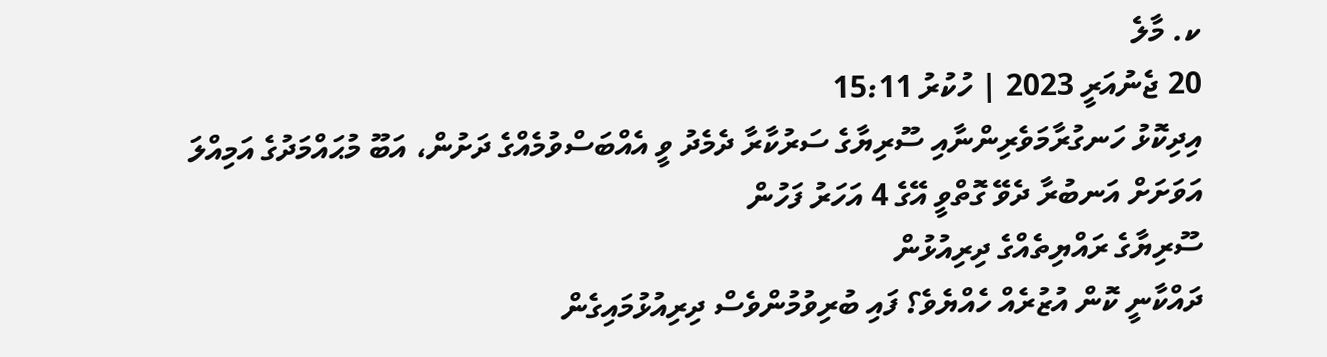ކ. މާލެ
20 ޖެނުއަރީ 2023 | ހުކުރު 15:11
އިދިކޮޅު ހަނގުރާމަވެރިންނާއި ސޫރިޔާގެ ސަރުކާރާ ދެމެދު ވީ އެއްބަސްވުމެއްގެ ދަށުން، އަބޫ މުޙައްމަދުގެ އަމިއްލަ އަވަށަށް އަނބުރާ ދެވޭ ގޮތްވީ އޭގެ 4 އަހަރު ފަހުން
ސޫރިޔާގެ ރައްޔިތެއްގެ ދިރިއުޅުން
ދައްކާނީ ކޮން އުޒުރެއް ހެއްޔެވެ؟ ފައި ބުރިވުމުންވެސް ދިރިއުޅުމައިގެން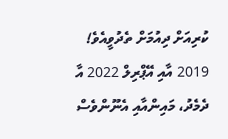ކުރިއަށް ދިއުމަށް ތެދުވީއެވެ!
2019 އާއި އޭޕްރިލް 2022 އާ ދެމެދު، މައިންއާއި އެނޫންވެސް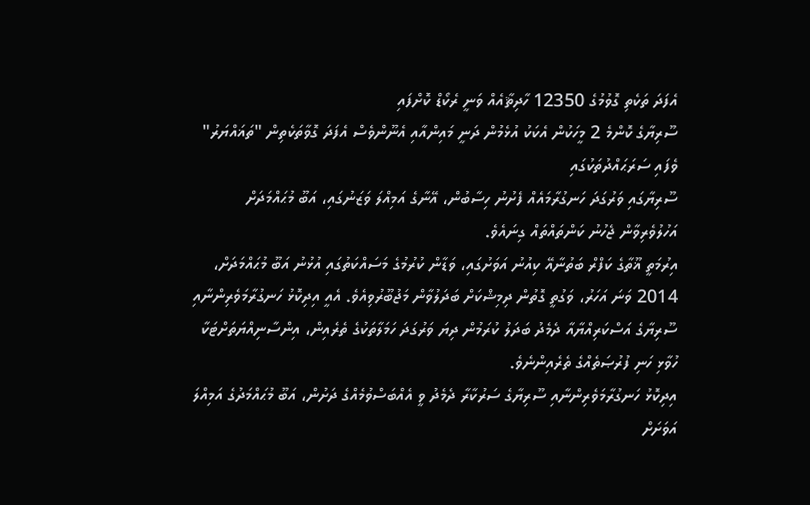އެފަދަ ތަކެތި ގޮވުމުގެ 12350 ހާދިޘާއެއް ވަނީ ރެކޯޑް ކޮށްފައި
ސޫރިޔާގެ ކޮންމެ 2 މީހަކުން އެކަކު އުޅެމުން ދަނީ މައިންއާއި އެނޫންވެސް އެފަދަ ގޮވާތަކެތިން "ތަޣައްޔަރު" ވެފައި ސަރަޙައްދުތަކުގައި
ސޫރިޔާގައި ވަރުގަދަ ހަނގުރާމައެއް ފެށުނު ހިސާބުން، އޭނާގެ އަމިއްލަ ވަޒަނުގައި، އަބޫ މުޙައްމަދަށް އަހުލުވެރިވާން ޖެހުނު ކަންތައްތައް ގިނައެވެ.
އިރުމަތީ ޣޫތާގެ ކަފްރް ބަތުނާއޭ ކިއުނު އަވަށުގައި، ވަޑާން ކުރުމުގެ މަސައްކަތުގައި އުޅުނު އަބޫ މުޙައްމަދަށް، 2014 ވަނަ އަހަރު، ވަގުތީ ގޮތުން ދިމިޝްކަށް ބަދަލުވާން މަޖުބޫރުވިއެވެ. އެއީ އިދިކޮޅު ހަނގުރާމަވެރިންނާއި ސޫރިޔާގެ އަސްކަރިއްޔާއާ ދެމެދު ބަދަލު ކުރަމުން ދިޔަ ވަރުގަދަ ހަމަލާތަކުގެ ތެރެއިން، އިންސާނިއްޔަތަށްޓަކާ ހުވާޅި ހަނި ފުރުޞަތެއްގެ ތެރެއިންނެވެ.
އިދިކޮޅު ހަނގުރާމަވެރިންނާއި ސޫރިޔާގެ ސަރުކާރާ ދެމެދު ވީ އެއްބަސްވުމެއްގެ ދަށުން، އަބޫ މުޙައްމަދުގެ އަމިއްލަ އަވަށަށް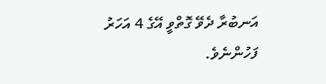އަނބުރާ ދެވޭ ގޮތްވީ އޭގެ 4 އަހަރު ފަހުންނެވެ.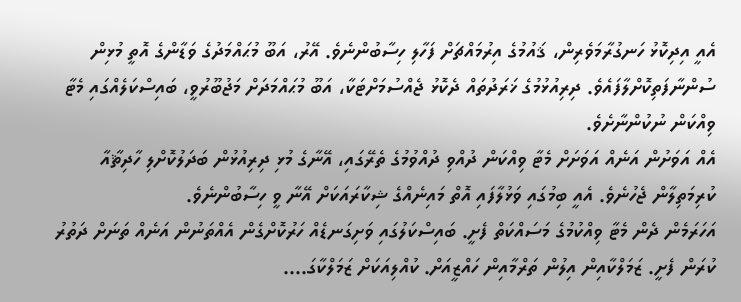އެއީ އިދިކޮޅު ހަނގުރާމަވެރިން، ޤައުމުގެ އިރުމައްޗަށް ފަހާލި ހިސާބުންނެވެ. އޭރު، އަބޫ މުޙައްމަދުގެ ވަޑާންގެ އޮތީ މުޅިން ސުންނާފަތިކޮށްލާފައެވެ. ދިރިއުޅުމުގެ ޚަރަދުތައް ދެކޮޅު ޖެއްސުމަށްޓަކާ، އަބޫ މުޙައްމަދަށް މަޖުބޫރުވީ، ބައިސްކަލެއްގައި މެޓާ ވިއްކަން ނުކުންނާށެވެ.
އެއް އަވަށުން އަނެއް އަވަށަށް މެޓާ ވިއްކަން ދުއްވި ދުއްވުމުގެ ތެރޭގައި، އޭނާގެ މުޅި ދިރިއުޅުން ބަދަލުކޮށްލި ހާދިޘާއާ ކުރިމަތިލާން ޖެހުނެވެ. އެއީ ބިމުގައި ވަޅުލާފައި އޮތް މައިނެއްގެ ޝިކާރައަކަށް އޭނާ ވީ ހިސާބުންނެވެ.
އަހަރަމެން ދެން މެޓާ ވިއްކުމުގެ މަސައްކަތް ފެށީ. ބައިސްކަލުގައި ވަށިގަނޑެއް ހަރުކޮށްގެން އެއްތަނުން އަނެއް ތަނަށް ދަތުރު ކުރަން ފެށީ. ޒަމަލްކާއިން އިލުން ތަރްމާއިން ހައްޒީއަށް. ކުއްލިއަކަށް ޒަމަލްކާގަ....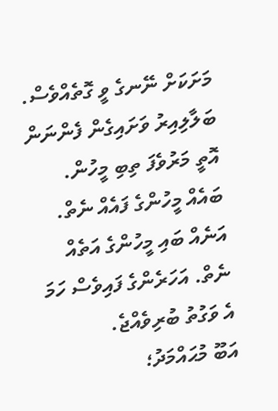މަށަކަށް ނޭނގެ ވީ ގޮތެއްވެސް. ބަލާލިއިރު ވަށައިގެން ފެންނަން އޮތީ މަރުވެފަ ތިބި މީހުން. ބައެއް މީހުންގެ ފައެއް ނެތް. އަނެއް ބައި މީހުންގެ އަތެއް ނެތް. އަހަރެންގެ ފައިވެސް ހަމަ އެ ވަގުތު ބުރިވެއްޖެ.
އަބޫ މުޙައްމަދު؛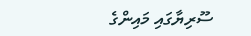ސޫރިޔާގައި މައިންގެ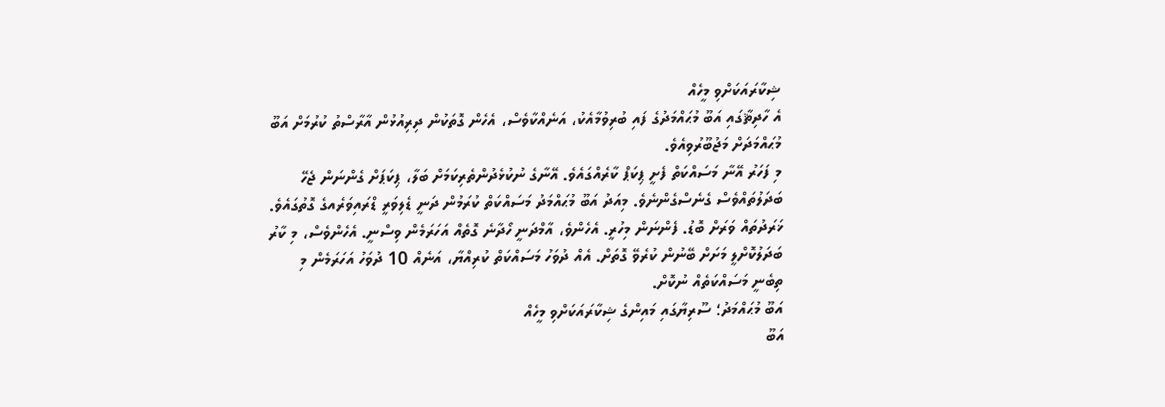ޝިކާރައަކަށްވި މީހެއް
އެ ހާދިޘާގައި އަބޫ މުޙައްމަދުގެ ފައި ބުރިވުމާއެކު، އަނެއްކާވެސް، އެހެން ގޮތަކުން ދިރިއުޅުން އާރާސްތު ކުރުމަށް އަބޫ މުޙައްމަދަށް މަޖުބޫރުވިއެވެ.
މި ފަހަރު އޭނާ މަސައްކަތް ފެށީ ޕިކަޕް ކާރެއްގައެވެ. އޭނާގެ ނުކުޅެދުންތެރިކަމަށް ބަލާ، ޕިކަޕަށް ގެންނަން ޖެހޭ ބަދަލުތައްވެސް ގެނެސްގެންނެވެ. މިއަދު އަބޫ މުޙައްމަދު މަސައްކަތް ކުރަމުން ދަނީ ޑެލިވަރީ ޑްރައިވަރެއގެ ގޮތުގައެވެ.
ޚަރަދުތައް ވަރަށް ބޮޑު. ފެންނަން މިހުރީ. އެހެންވެ، އާމްދަނީ ހޯދާނެ ގޮތެއް އަހަރަމެން ވިސްނީ. އެހެންވެސް، މި ކާރު ބަދަލުކޮށްލީ މަށަށް ބޭނުން ކުރެވޭ ގޮތަށް. އެއް ދުވަހު މަސައްކަތް ކުރިއްޔާ، އަނެއް 10 ދުވަހު އަހަރަމެން މި ތިބެނީ މަސައްކަތެއް ނުކޮށް.
އަބޫ މުޙައްމަދު؛ ސޫރިޔާގައި މައިންގެ ޝިކާރައަކަށްވި މީހެއް
އަބޫ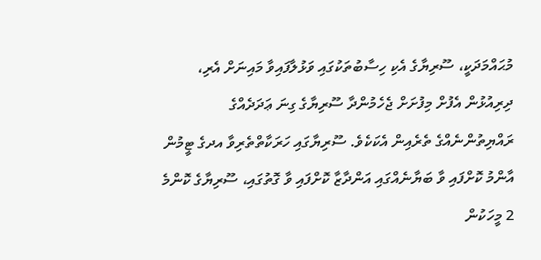މުޙައްމަދަކީ، ސޫރިޔާގެ އެކި ހިސާބުތަކުގައި ވަޅުލާފައިވާ މައިނަށް އެރި، ދިރިއުޅުން އެފުށް މިފުށަށް ޖެހެމުންދާ ސޫރިޔާގެ ގިނަ ޢަދަދެއްގެ ރައްޔިތުންނެއްގެ ތެރެއިން އެކަކެވެ. ސޫރިޔާގައި ހަރަކާތްތެރިވާ އދގެ ޓީމުން އާންމު ކޮށްފައި ވާ ބަޔާނެއްގައި އަންދާޒާ ކޮށްފައި ވާ ގޮތުގައި، ސޫރިޔާގެ ކޮންމެ 2 މީހަކުން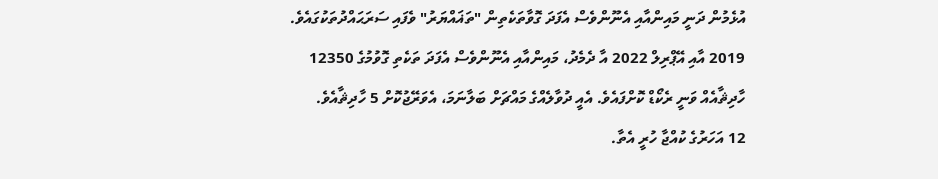އުޅެމުން ދަނީ މައިންއާއި އެނޫންވެސް އެފަދަ ގޮވާތަކެތިން "ތަޣައްޔަރު" ވެފައި ސަރަޙައްދުތަކުގައެވެ.
2019 އާއި އޭޕްރިލް 2022 އާ ދެމެދު، މައިންއާއި އެނޫންވެސް އެފަދަ ތަކެތި ގޮވުމުގެ 12350 ހާދިޘާއެއް ވަނީ ރެކޯޑް ކޮށްފައެވެ. އެއީ ދުވާލެއްގެ މައްޗަށް ބަލާނަމަ، އެވަރޭޖުކޮށް 5 ހާދިޘާއެވެ.
12 އަހަރުގެ ކުއްޖާ ހުރީ އެތާ.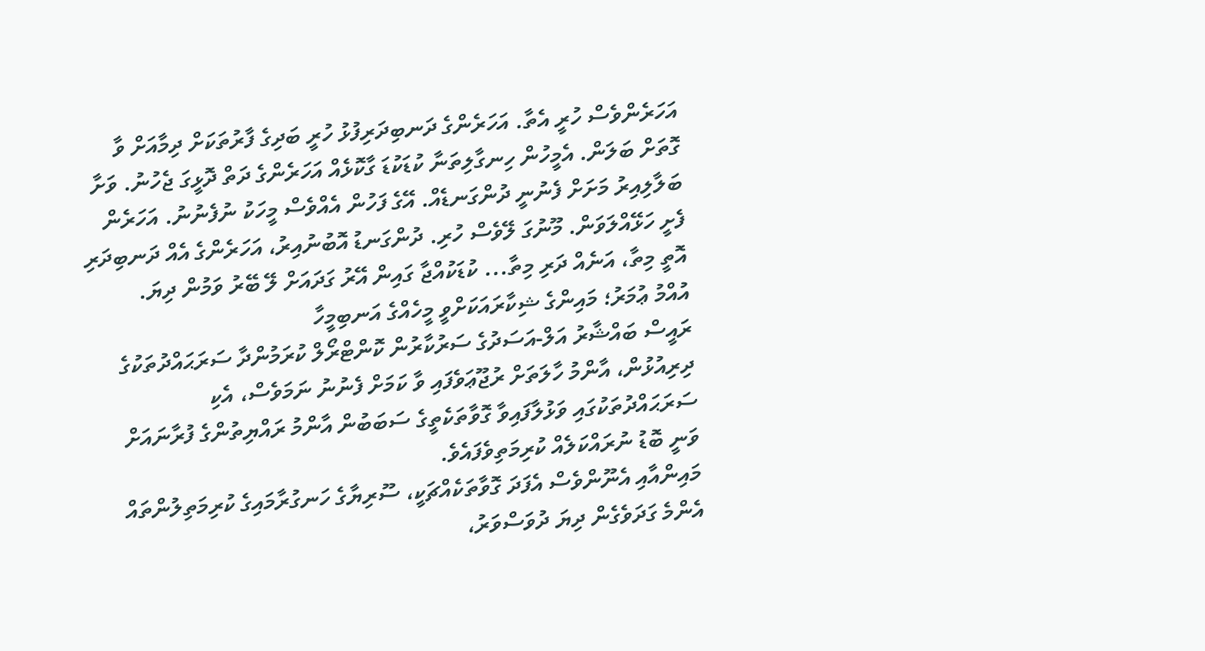އަހަރެންވެސް ހުރީ އެތާ. އަހަރެންގެ ދަނބިދަރިފުޅު ހުރީ ބަދިގެ ފާރުތަކަށް ދިމާއަށް ވާ ގޮތަށް ބަލަން. އެމީހުން ހިނގާލިތަނާ ކުޑަކުޑަ ގާކޮޅެއް އަހަރެންގެ ދަތް ދޮޅީގަ ޖެހުނު. ވަށާ ބަލާލިއިރު މަށަށް ފެނުނީ ދުންގަނޑެއް. އޭގެ ފަހުން އެއްވެސް މީހަކު ނުފެނުނު. އަހަރެން ފެށީ ހަޅޭއްލަވަން. މޫނުގަ ލޭވެސް ހުރި. ދުންގަނޑު އޮބުނުއިރު، އަހަރެންގެ އެއް ދަނބިދަރި އޮތީ މިތާ، އަނެއް ދަރި މިތާ... ކުޑަކުއްޖާ ގައިން އޭރު ގަދައަށް ލޭ ބޭރު ވަމުން ދިޔަ.
އުއްމު ޢުމަރު؛ މައިންގެ ޝިކާރައަކަށްވީ މީހެއްގެ އަނބިމީހާ
ރައީސް ބައްޝާރު އަލް-އަސަދުގެ ސަރުކާރުން ކޮންޓްރޯލް ކުރަމުންދާ ސަރަޙައްދުތަކުގެ ދިރިއުޅުން، އާންމު ހާލަތަށް ރުޖޫޢަވެފައި ވާ ކަމަށް ފެނުނު ނަމަވެސް، އެކި ސަރަޙައްދުތަކުގައި ވަޅުލާފައިވާ ގޮވާތަކެތީގެ ސަބަބުން އާންމު ރައްޔިތުންގެ ފުރާނައަށް ވަނީ ބޮޑު ނުރައްކަލެއް ކުރިމަތިވެފައެވެ.
މައިންއާއި އެނޫންވެސް އެފަދަ ގޮވާތަކެއްޗަކީ، ސޫރިޔާގެ ހަނގުރާމައިގެ ކުރިމަތިލުންތައް އެންމެ ގަދަވެގެން ދިޔަ ދުވަސްވަރު،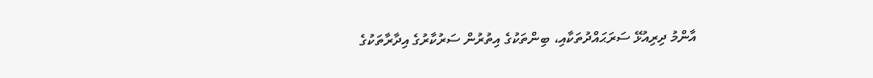އާންމު ދިރިއުޅޭ ސަރަޙައްދުތަކާއި، ބިންތަކުގެ އިތުރުން ސަރުކާރުގެ އިދާރާތަކުގެ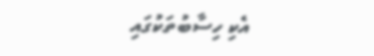އެކި ހިސާބުތަކުގައި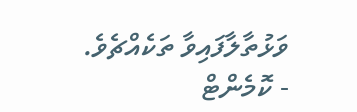ވަޅުތާލާފައިވާ ތަކެއްޗެވެ.
- ކޮމެންޓް